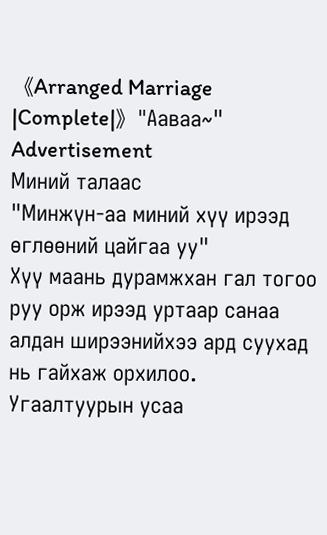《Arranged Marriage |Complete|》"Ааваа~"
Advertisement
Миний талаас
"Минжүн-аа миний хүү ирээд өглөөний цайгаа уу"
Хүү маань дурамжхан гал тогоо руу орж ирээд уртаар санаа алдан ширээнийхээ ард суухад нь гайхаж орхилоо. Угаалтуурын усаа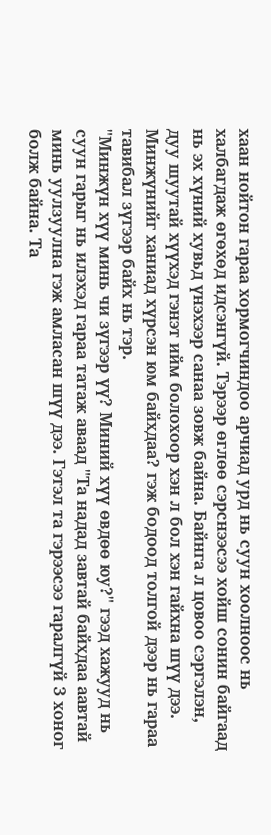хаан нойтон гараа хормогчиндоо арчиад урд нь суун хоолноос нь халбагдаж өгөхөд идсэнгүй. Тэрээр өглөө сэрснээсээ хойш сонин байгаад нь эх хүний хувьд үнэхээр санаа зовж байна. Байнга л цовоо сэргэлэн, дуу шуутай хүүхэд гэнэт ийм болохоор хэн л бол хэн гайхна шүү дээ. Минжүнийг ханиад хүрсэн юм байхдаа? гэж бодоод толгой дээр нь гараа тавибал зүгээр байх нь тэр.
"Минжүн хүү минь чи зүгээр үү? Миний хүү өвдөө юу?" гээд хажууд нь суун гарыг нь илэхэд гараа татаж аваад "Та надад завтай байхдаа аавтай минь уулзуулна гэж амласан шүү дээ. Гэтэл та гэрээсээ гаралгүй 3 хоног болж байна. Та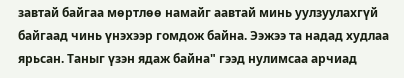завтай байгаа мөртлөө намайг аавтай минь уулзуулахгүй байгаад чинь үнэхээр гомдож байна. Ээжээ та надад худлаа ярьсан. Таныг үзэн ядаж байна" гээд нулимсаа арчиад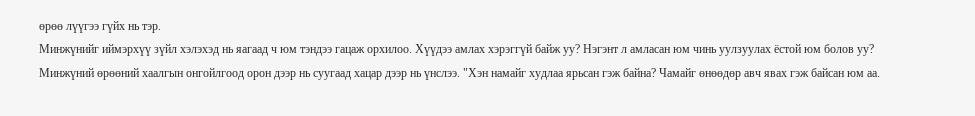өрөө лүүгээ гүйх нь тэр.
Минжүнийг иймэрхүү зүйл хэлэхэд нь яагаад ч юм тэндээ гацаж орхилоо. Хүүдээ амлах хэрэггүй байж уу? Нэгэнт л амласан юм чинь уулзуулах ёстой юм болов уу? Минжүний өрөөний хаалгын онгойлгоод орон дээр нь суугаад хацар дээр нь үнслээ. "Хэн намайг худлаа ярьсан гэж байна? Чамайг өнөөдөр авч явах гэж байсан юм аа.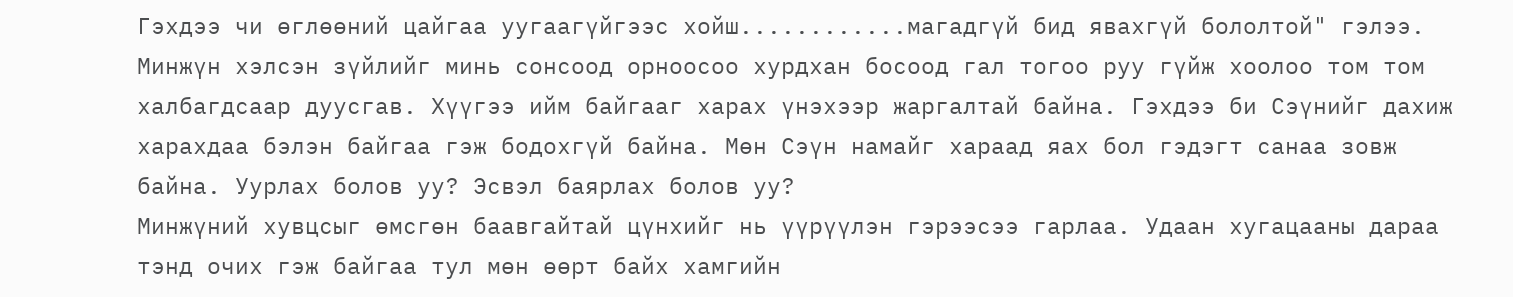Гэхдээ чи өглөөний цайгаа уугаагүйгээс хойш............магадгүй бид явахгүй бололтой" гэлээ. Минжүн хэлсэн зүйлийг минь сонсоод орноосоо хурдхан босоод гал тогоо руу гүйж хоолоо том том халбагдсаар дуусгав. Хүүгээ ийм байгааг харах үнэхээр жаргалтай байна. Гэхдээ би Сэүнийг дахиж харахдаа бэлэн байгаа гэж бодохгүй байна. Мөн Сэүн намайг хараад яах бол гэдэгт санаа зовж байна. Уурлах болов уу? Эсвэл баярлах болов уу?
Минжүний хувцсыг өмсгөн баавгайтай цүнхийг нь үүрүүлэн гэрээсээ гарлаа. Удаан хугацааны дараа тэнд очих гэж байгаа тул мөн өөрт байх хамгийн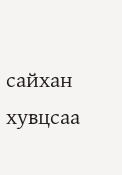сайхан хувцсаа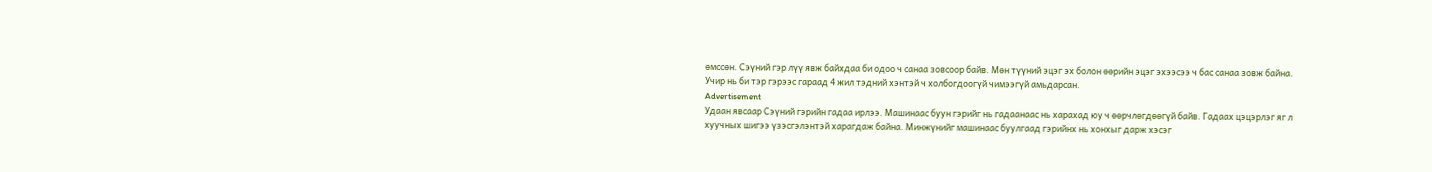өмссөн. Сэүний гэр лүү явж байхдаа би одоо ч санаа зовсоор байв. Мөн түүний эцэг эх болон өөрийн эцэг эхээсээ ч бас санаа зовж байна. Учир нь би тэр гэрээс гараад 4 жил тэдний хэнтэй ч холбогдоогүй чимээгүй амьдарсан.
Advertisement
Удаан явсаар Сэүний гэрийн гадаа ирлээ. Машинаас буун гэрийг нь гадаанаас нь харахад юу ч өөрчлөгдөөгүй байв. Гадаах цэцэрлэг яг л хуучных шигээ үзэсгэлэнтэй харагдаж байна. Минжүнийг машинаас буулгаад гэрийнх нь хонхыг дарж хэсэг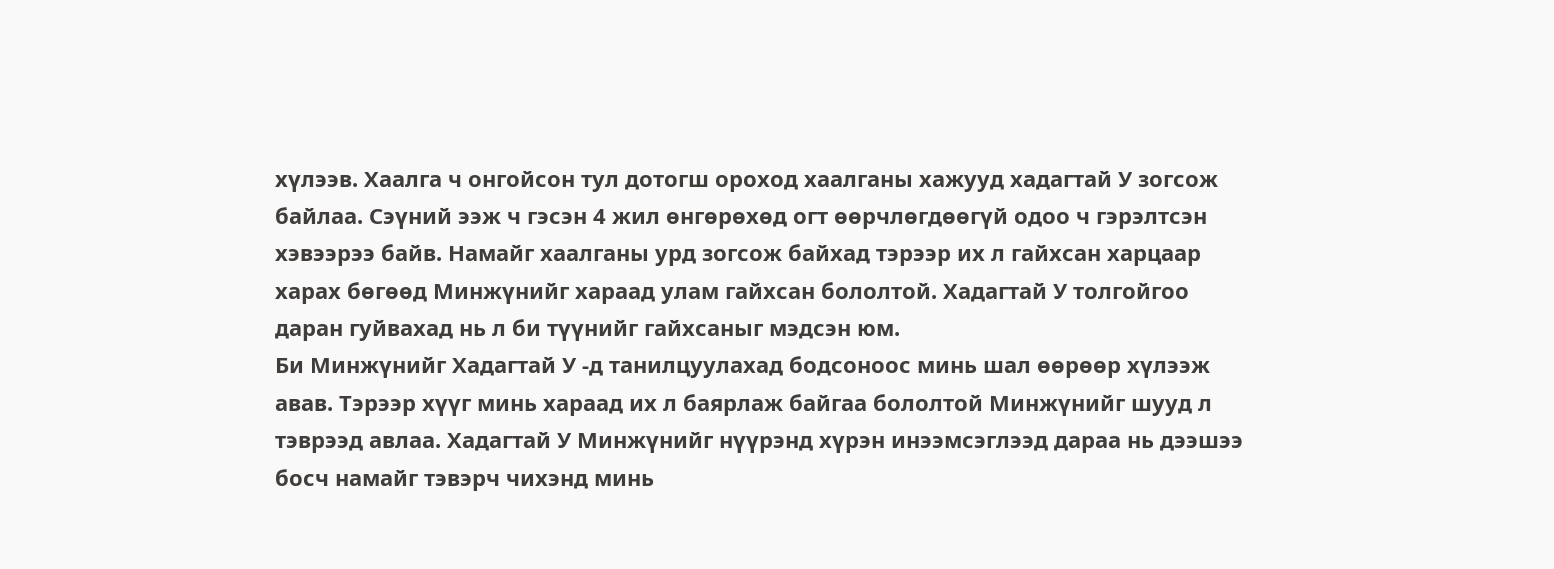хүлээв. Хаалга ч онгойсон тул дотогш ороход хаалганы хажууд хадагтай У зогсож байлаа. Сэүний ээж ч гэсэн 4 жил өнгөрөхөд огт өөрчлөгдөөгүй одоо ч гэрэлтсэн хэвээрээ байв. Намайг хаалганы урд зогсож байхад тэрээр их л гайхсан харцаар харах бөгөөд Минжүнийг хараад улам гайхсан бололтой. Хадагтай У толгойгоо даран гуйвахад нь л би түүнийг гайхсаныг мэдсэн юм.
Би Минжүнийг Хадагтай У -д танилцуулахад бодсоноос минь шал өөрөөр хүлээж авав. Тэрээр хүүг минь хараад их л баярлаж байгаа бололтой Минжүнийг шууд л тэврээд авлаа. Хадагтай У Минжүнийг нүүрэнд хүрэн инээмсэглээд дараа нь дээшээ босч намайг тэвэрч чихэнд минь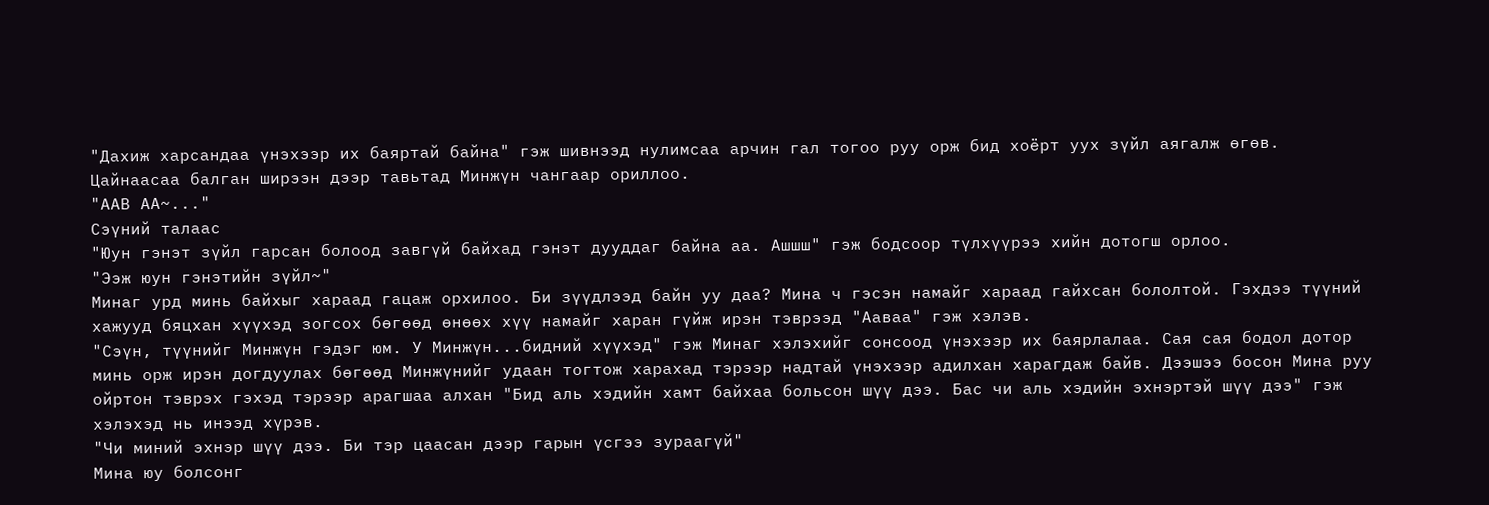"Дахиж харсандаа үнэхээр их баяртай байна" гэж шивнээд нулимсаа арчин гал тогоо руу орж бид хоёрт уух зүйл аягалж өгөв. Цайнаасаа балган ширээн дээр тавьтад Минжүн чангаар ориллоо.
"ААВ АА~..."
Сэүний талаас
"Юун гэнэт зүйл гарсан болоод завгүй байхад гэнэт дууддаг байна аа. Ашшш" гэж бодсоор түлхүүрээ хийн дотогш орлоо.
"Ээж юун гэнэтийн зүйл~"
Минаг урд минь байхыг хараад гацаж орхилоо. Би зүүдлээд байн уу даа? Мина ч гэсэн намайг хараад гайхсан бололтой. Гэхдээ түүний хажууд бяцхан хүүхэд зогсох бөгөөд өнөөх хүү намайг харан гүйж ирэн тэврээд "Ааваа" гэж хэлэв.
"Сэүн, түүнийг Минжүн гэдэг юм. У Минжүн...бидний хүүхэд" гэж Минаг хэлэхийг сонсоод үнэхээр их баярлалаа. Сая сая бодол дотор минь орж ирэн догдуулах бөгөөд Минжүнийг удаан тогтож харахад тэрээр надтай үнэхээр адилхан харагдаж байв. Дээшээ босон Мина руу ойртон тэврэх гэхэд тэрээр арагшаа алхан "Бид аль хэдийн хамт байхаа больсон шүү дээ. Бас чи аль хэдийн эхнэртэй шүү дээ" гэж хэлэхэд нь инээд хүрэв.
"Чи миний эхнэр шүү дээ. Би тэр цаасан дээр гарын үсгээ зураагүй"
Мина юу болсонг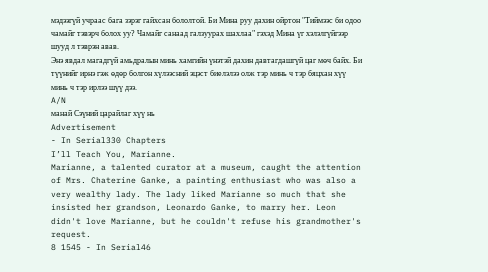мэдээгүй учраас бага зэрэг гайхсан бололтой. Би Мина руу дахин ойртон "Тиймээс би одоо чамайг тэвэрч болох уу? Чамайг санаад галзуурах шахлаа" гэхэд Мина үг хэлэлгүйгээр шууд л тэврэн авав.
Энэ явдал магадгүй амьдралын минь хамгийн үнэтэй дахин давтагдашгүй цаг мөч байх. Би түүнийг ирнэ гэж өдөр болгон хүлээсний эцэст биелэлээ олж тэр минь ч тэр бяцхан хүү минь ч тэр ирлээ шүү дээ.
A/N
манай Сэүний царайлаг хүү нь
Advertisement
- In Serial330 Chapters
I’ll Teach You, Marianne.
Marianne, a talented curator at a museum, caught the attention of Mrs. Chaterine Ganke, a painting enthusiast who was also a very wealthy lady. The lady liked Marianne so much that she insisted her grandson, Leonardo Ganke, to marry her. Leon didn't love Marianne, but he couldn't refuse his grandmother's request.
8 1545 - In Serial46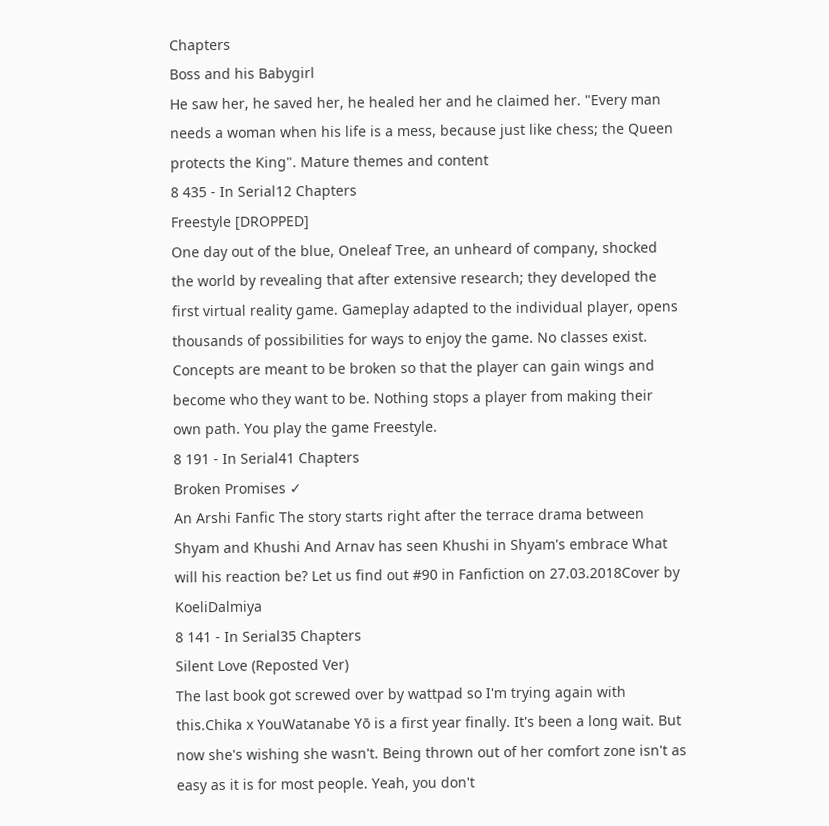Chapters
Boss and his Babygirl
He saw her, he saved her, he healed her and he claimed her. "Every man needs a woman when his life is a mess, because just like chess; the Queen protects the King". Mature themes and content
8 435 - In Serial12 Chapters
Freestyle [DROPPED]
One day out of the blue, Oneleaf Tree, an unheard of company, shocked the world by revealing that after extensive research; they developed the first virtual reality game. Gameplay adapted to the individual player, opens thousands of possibilities for ways to enjoy the game. No classes exist. Concepts are meant to be broken so that the player can gain wings and become who they want to be. Nothing stops a player from making their own path. You play the game Freestyle.
8 191 - In Serial41 Chapters
Broken Promises ✓
An Arshi Fanfic The story starts right after the terrace drama between Shyam and Khushi And Arnav has seen Khushi in Shyam's embrace What will his reaction be? Let us find out #90 in Fanfiction on 27.03.2018Cover by KoeliDalmiya
8 141 - In Serial35 Chapters
Silent Love (Reposted Ver)
The last book got screwed over by wattpad so I'm trying again with this.Chika x YouWatanabe Yō is a first year finally. It's been a long wait. But now she's wishing she wasn't. Being thrown out of her comfort zone isn't as easy as it is for most people. Yeah, you don't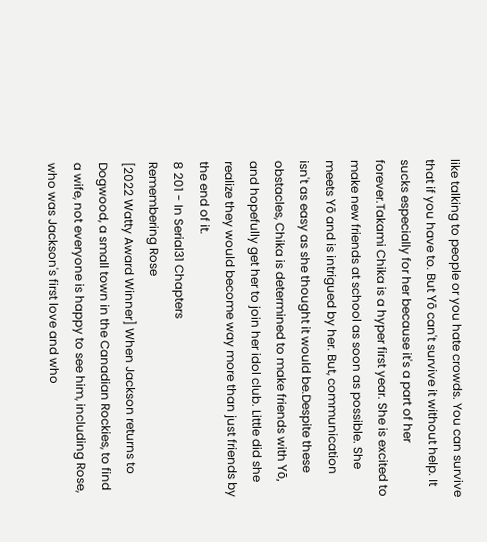like talking to people or you hate crowds. You can survive that if you have to. But Yō can't survive it without help. It sucks especially for her because it's a part of her forever.Takami Chika is a hyper first year. She is excited to make new friends at school as soon as possible. She meets Yō and is intrigued by her. But, communication isn't as easy as she thought it would be.Despite these obstacles, Chika is determined to make friends with Yō, and hopefully get her to join her idol club. Little did she realize they would become way more than just friends by the end of it.
8 201 - In Serial31 Chapters
Remembering Rose
[2022 Watty Award Winner] When Jackson returns to Dogwood, a small town in the Canadian Rockies, to find a wife, not everyone is happy to see him, including Rose, who was Jackson's first love and who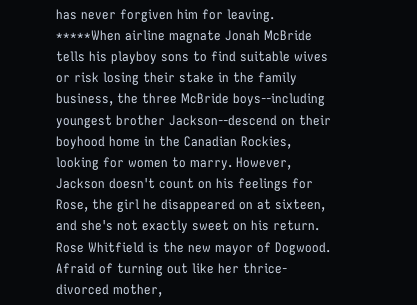has never forgiven him for leaving. *****When airline magnate Jonah McBride tells his playboy sons to find suitable wives or risk losing their stake in the family business, the three McBride boys--including youngest brother Jackson--descend on their boyhood home in the Canadian Rockies, looking for women to marry. However, Jackson doesn't count on his feelings for Rose, the girl he disappeared on at sixteen, and she's not exactly sweet on his return. Rose Whitfield is the new mayor of Dogwood. Afraid of turning out like her thrice-divorced mother,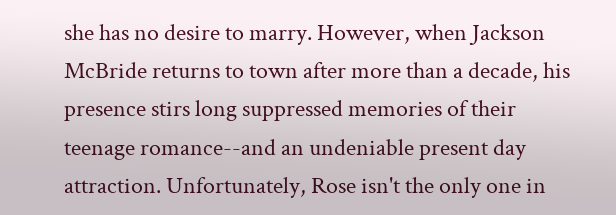she has no desire to marry. However, when Jackson McBride returns to town after more than a decade, his presence stirs long suppressed memories of their teenage romance--and an undeniable present day attraction. Unfortunately, Rose isn't the only one in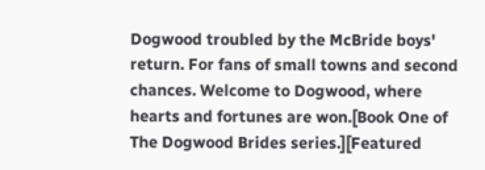Dogwood troubled by the McBride boys' return. For fans of small towns and second chances. Welcome to Dogwood, where hearts and fortunes are won.[Book One of The Dogwood Brides series.][Featured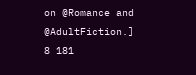on @Romance and @AdultFiction.]
8 181